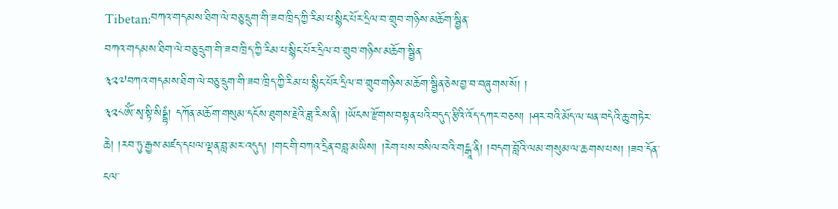Tibetan:བཀའ་གདམས་ཐིག་ལེ་བཅུ་དྲུག་གི་ཟབ་ཁྲིད་ཀྱི་རིམ་པ་སྙིང་པོར་དྲིལ་བ་གྲུབ་གཉིས་མཆོག་སྦྱིན་
བཀའ་གདམས་ཐིག་ལེ་བཅུ་དྲུག་གི་ཟབ་ཁྲིད་ཀྱི་རིམ་པ་སྙིང་པོར་དྲིལ་བ་གྲུབ་གཉིས་མཆོག་སྦྱིན་
༣༢༧བཀའ་གདམས་ཐིག་ལེ་བཅུ་དྲུག་གི་ཟབ་ཁྲིད་ཀྱི་རིམ་པ་སྙིང་པོར་དྲིལ་བ་གྲུབ་གཉིས་མཆོག་སྦྱིན་ཅེས་བྱ་བ་བཞུགས་སོ། །
༣༢༨ༀ་སྭ་སྟི་སིདྡྷཾ། དཀོན་མཆོག་གསུམ་དངོས་ཐུགས་རྗེའི་ཟླ་རིས་ནི། །ཡོངས་རྫོགས་བསྟན་པའི་བདུད་རྩིའི་འོད་དཀར་བཅས། །ཤར་བའི་མོད་ལ་ཕན་བདེའི་ཆུ་གཏེར་ཆེ། །རབ་ཏུ་རྒྱས་མཛད་དཔལ་ལྡན་བླ་མར་འདུད། །གང་གི་བཀའ་དྲིན་བབླ་མཡིས། །རེག་པས་བསིལ་བའི་གངྒཱ་ནི། །བདག་བློའི་ལམ་གསུམ་ལ་ཆགས་པས། །ཟབ་དོན་ངལ་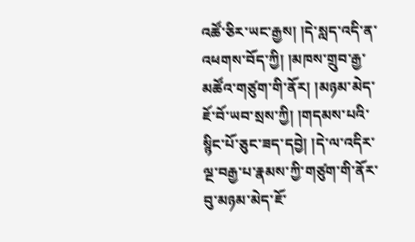འཚོ་ཅིར་ཡང་རྒྱས། །དེ་སླད་འདི་ན་འཕགས་བོད་ཀྱི། །མཁས་གྲུབ་རྒྱ་མཚོའ་གཙུག་གི་ནོར། །མཉམ་མེད་ཇོ་བོ་ཡབ་སྲས་ཀྱི། །གདམས་པའི་སྙིང་པོ་ཅུང་ཟད་དབྱེ། །དེ་ལ་འདིར་ལྔ་བརྒྱ་པ་རྣམས་ཀྱི་གཙུག་གི་ནོར་བུ་མཉམ་མེད་ཇོ་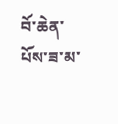བོ་ཆེན་པོས་ཟ་མ་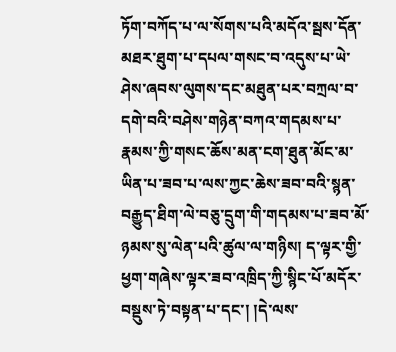ཏོག་བཀོད་པ་ལ་སོགས་པའི་མདོའ་སྦས་དོན་མཐར་ཐུག་པ་དཔལ་གསང་བ་འདུས་པ་ཡེ་ཤེས་ཞབས་ལུགས་དང་མཐུན་པར་བཀྲལ་བ་དགེ་བའི་བཤེས་གཉེན་བཀའ་གདམས་པ་རྣམས་ཀྱི་གསང་ཆོས་མན་ངག་ཐུན་མོང་མ་ཡིན་པ་ཟབ་པ་ལས་ཀྱང་ཆེས་ཟབ་བའི་སྙན་བརྒྱུད་ཐིག་ལེ་བཅུ་དྲུག་གི་གདམས་པ་ཟབ་མོ་ཉམས་སུ་ལེན་པའི་ཚུལ་ལ་གཉིས། ད་ལྟར་གྱི་ཕྱག་གཞེས་ལྟར་ཟབ་འཁྲིད་ཀྱི་སྙིང་པོ་མདོར་བསྡུས་ཏེ་བསྟན་པ་དང་། །དེ་ལས་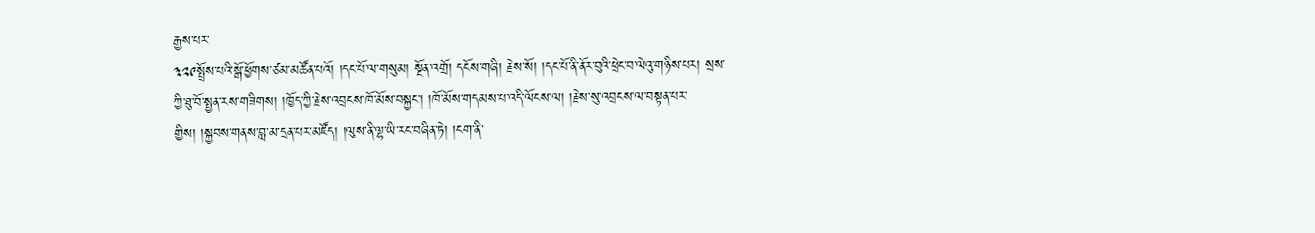རྒྱས་པར་
༣༢༩སྤྲོས་པའི་སྒོ་ཕྱོགས་ཙམ་མཚོན་པའོ། །དང་པོ་ལ་གསུམ། སྔོན་འགྲོ། དངོས་གཞི། རྗེས་སོ། །དང་པོ་ནི་ནོར་བུའི་ཕྲེང་བ་ལེའུ་གཉིས་པར། སྲས་ཀྱི་ཐུ་བོ་སྤྱན་རས་གཟིགས། །ཁྱོད་ཀྱི་རྗེས་འབྲངས་ཁོ་མོས་བསྐྱང་། །ཁོ་མོས་གདམས་པ་འདི་ལོངས་ལ། །རྗེས་སུ་འབྲངས་ལ་བསྟན་པར་གྱིས། །སྐྱབས་གནས་བླ་མ་དྲན་པར་མཛོད། །ལུས་ནི་ལྷ་ཡི་རང་བཞིན་ཏེ། །ངག་ནི་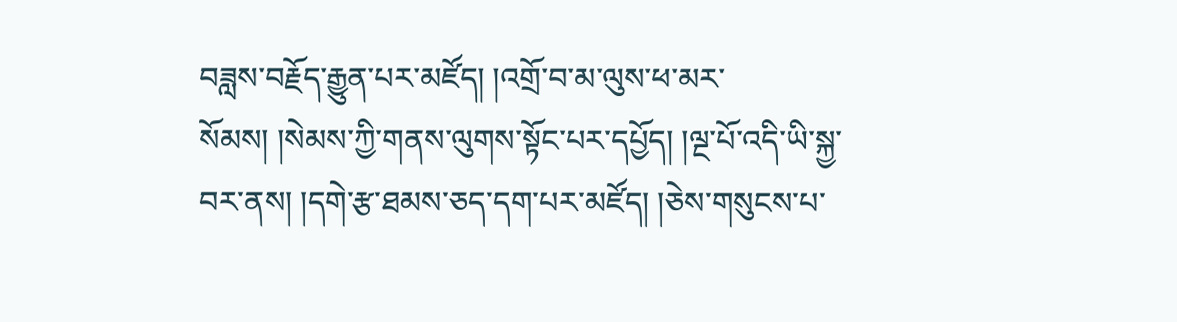བཟླས་བརྗོད་རྒྱུན་པར་མཛོད། །འགྲོ་བ་མ་ལུས་ཕ་མར་སོམས། །སེམས་ཀྱི་གནས་ལུགས་སྟོང་པར་དཔྱོད། །ལྔ་པོ་འདི་ཡི་སྐྱ་བར་ནས། །དགེ་རྩ་ཐམས་ཅད་དག་པར་མཛོད། །ཅེས་གསུངས་པ་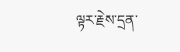ལྟར་རྗེས་དྲན་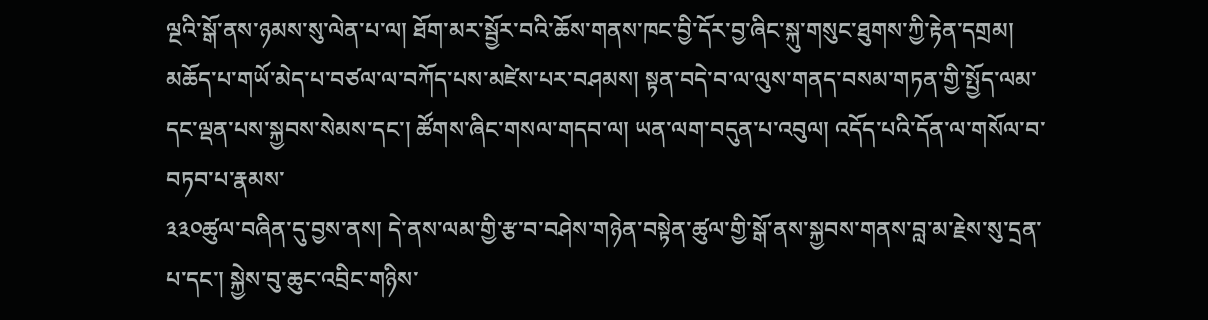ལྔའི་སྒོ་ནས་ཉམས་སུ་ལེན་པ་ལ། ཐོག་མར་སྦྱོར་བའི་ཆོས་གནས་ཁང་བྱི་དོར་བྱ་ཞིང་སྐུ་གསུང་ཐུགས་ཀྱི་རྟེན་དགྲམ། མཆོད་པ་གཡོ་མེད་པ་བཙལ་ལ་བཀོད་པས་མཛེས་པར་བཤམས། སྟན་བདེ་བ་ལ་ལུས་གནད་བསམ་གཏན་གྱི་སྤྱོད་ལམ་དང་ལྡན་པས་སྐྱབས་སེམས་དང་། ཚོགས་ཞིང་གསལ་གདབ་ལ། ཡན་ལག་བདུན་པ་འབུལ། འདོད་པའི་དོན་ལ་གསོལ་བ་བཏབ་པ་རྣམས་
༣༣༠ཚུལ་བཞིན་དུ་བྱས་ནས། དེ་ནས་ལམ་གྱི་རྩ་བ་བཤེས་གཉེན་བསྟེན་ཚུལ་གྱི་སྒོ་ནས་སྐྱབས་གནས་བླ་མ་རྗེས་སུ་དྲན་པ་དང་། སྐྱེས་བུ་ཆུང་འབྲིང་གཉིས་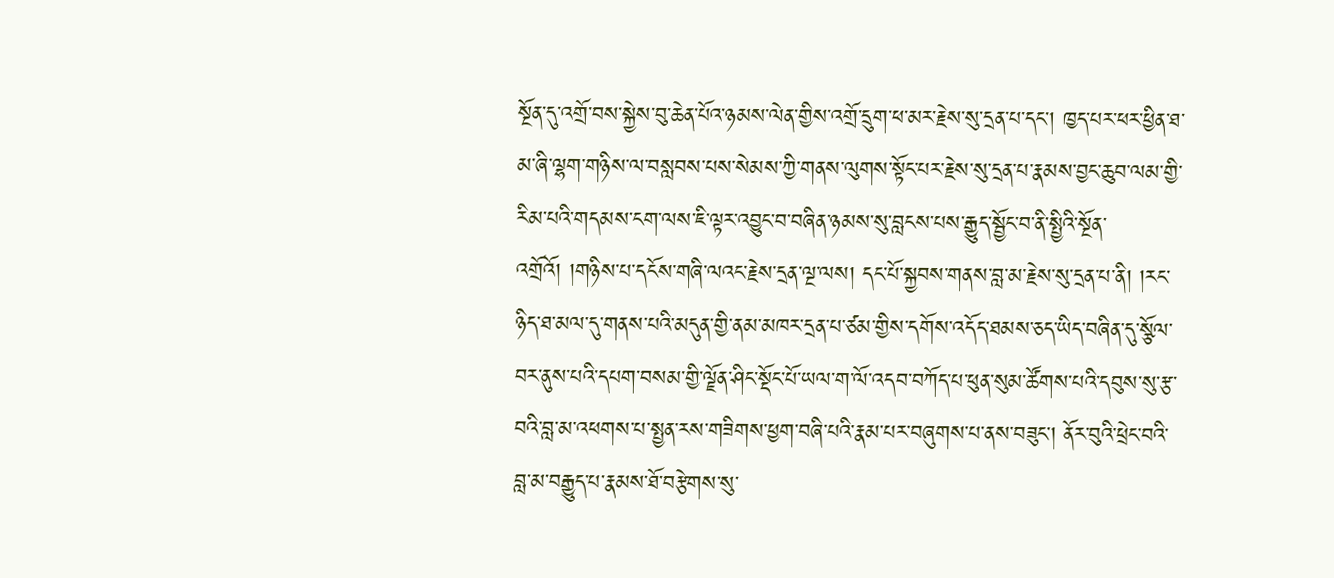སྔོན་དུ་འགྲོ་བས་སྐྱེས་བུ་ཆེན་པོའ་ཉམས་ལེན་གྱིས་འགྲོ་དྲུག་ཕ་མར་རྗེས་སུ་དྲན་པ་དང་། ཁྱད་པར་ཕར་ཕྱིན་ཐ་མ་ཞི་ལྷག་གཉིས་ལ་བསླབས་པས་སེམས་ཀྱི་གནས་ལུགས་སྟོང་པར་རྗེས་སུ་དྲན་པ་རྣམས་བྱང་ཆུབ་ལམ་གྱི་རིམ་པའི་གདམས་ངག་ལས་ཇི་ལྟར་འབྱུང་བ་བཞིན་ཉམས་སུ་བླངས་པས་རྒྱུད་སྦྱོང་བ་ནི་སྤྱིའི་སྔོན་འགྲོའོ། །གཉིས་པ་དངོས་གཞི་ལའང་རྗེས་དྲན་ལྔ་ལས། དང་པོ་སྐྱབས་གནས་བླ་མ་རྗེས་སུ་དྲན་པ་ནི། །རང་ཉིད་ཐ་མལ་དུ་གནས་པའི་མདུན་གྱི་ནམ་མཁར་དྲན་པ་ཙམ་གྱིས་དགོས་འདོད་ཐམས་ཅད་ཡིད་བཞིན་དུ་སྩོལ་བར་ནུས་པའི་དཔག་བསམ་གྱི་ལྗོན་ཤིང་སྡོང་པོ་ཡལ་ག་ལོ་འདབ་བཀོད་པ་ཕུན་སུམ་ཚོགས་པའི་དབུས་སུ་རྩ་བའི་བླ་མ་འཕགས་པ་སྤྱན་རས་གཟིགས་ཕྱག་བཞི་པའི་རྣམ་པར་བཞུགས་པ་ནས་བཟུང་། ནོར་བུའི་ཕྲེང་བའི་བླ་མ་བརྒྱུད་པ་རྣམས་ཐོ་བརྩེགས་སུ་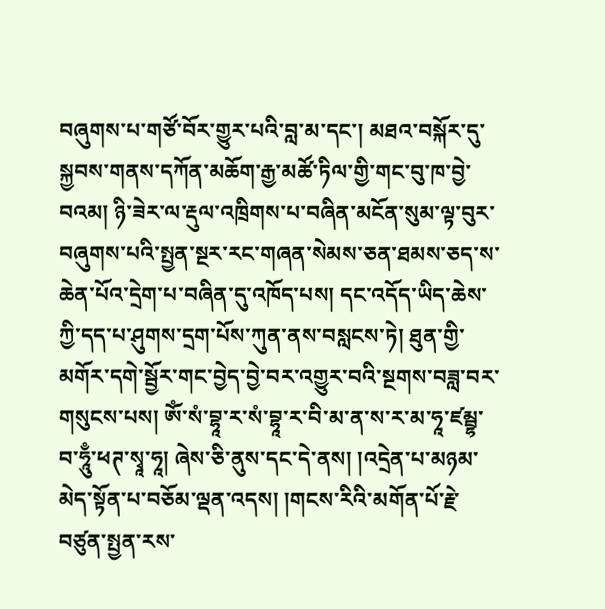བཞུགས་པ་གཙོ་བོར་གྱུར་པའི་བླ་མ་དང་། མཐའ་བསྐོར་དུ་སྐྱབས་གནས་དཀོན་མཆོག་རྒྱ་མཚོ་ཏིལ་གྱི་གང་བུ་ཁ་བྱེ་བའམ། ཉི་ཟེར་ལ་རྡུལ་འཁྲིགས་པ་བཞིན་མངོན་སུམ་ལྟ་བུར་བཞུགས་པའི་སྤྱན་སྔར་རང་གཞན་སེམས་ཅན་ཐམས་ཅད་ས་ཆེན་པོའ་དྲེག་པ་བཞིན་དུ་འཁོད་པས། དང་འདོད་ཡིད་ཆེས་ཀྱི་དད་པ་ཤུགས་དྲག་པོས་ཀུན་ནས་བསླངས་ཏེ། ཐུན་གྱི་མགོར་དགེ་སྦྱོར་གང་བྱེད་བྱེ་བར་འགྱུར་བའི་སྔགས་བཟླ་བར་གསུངས་པས། ༀ་སཾ་བྷཱ་ར་སཾ་བྷཱ་ར་བི་མ་ན་ས་ར་མ་ཧཱ་ཛམྦྷ་བ་ཧཱུྃ་ཕཊ་སྭཱ་ཧཱ། ཞེས་ཅི་ནུས་དང་དེ་ནས། །འདྲེན་པ་མཉམ་མེད་སྟོན་པ་བཅོམ་ལྡན་འདས། །གངས་རིའི་མགོན་པོ་རྗེ་བཙུན་སྤྱན་རས་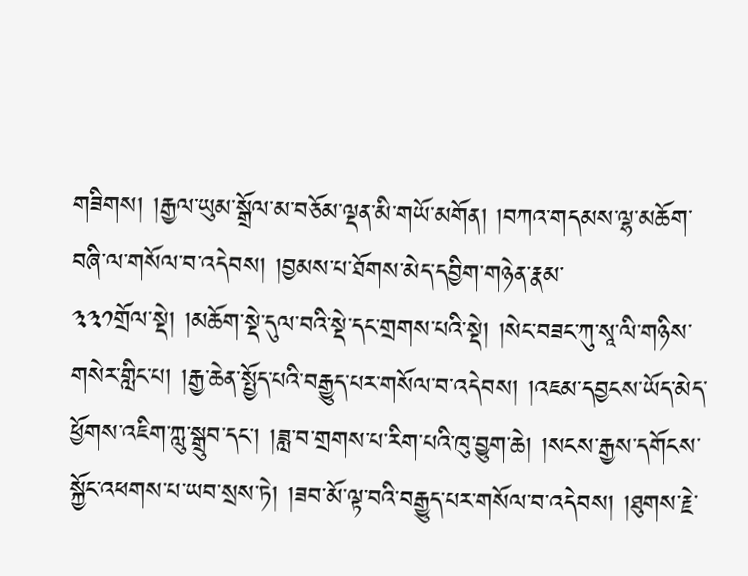གཟིགས། །རྒྱལ་ཡུམ་སྒྲོལ་མ་བཅོམ་ལྡན་མི་གཡོ་མགོན། །བཀའ་གདམས་ལྷ་མཆོག་བཞི་ལ་གསོལ་བ་འདེབས། །བྱམས་པ་ཐོགས་མེད་དབྱིག་གཉེན་རྣམ་
༣༣༡གྲོལ་སྡེ། །མཆོག་སྡེ་དུལ་བའི་སྡེ་དང་གྲགས་པའི་སྡེ། །སེང་བཟང་ཀུ་སཱ་ལི་གཉིས་གསེར་གླིང་པ། །རྒྱ་ཆེན་སྤྱོད་པའི་བརྒྱུད་པར་གསོལ་བ་འདེབས། །འཇམ་དབྱངས་ཡོད་མེད་ཕྱོགས་འཇིག་ཀླུ་སྒྲུབ་དང་། །ཟླ་བ་གྲགས་པ་རིག་པའི་ཁུ་བྱུག་ཆེ། །སངས་རྒྱས་དགོངས་སྐྱོང་འཕགས་པ་ཡབ་སྲས་ཏེ། །ཟབ་མོ་ལྟ་བའི་བརྒྱུད་པར་གསོལ་བ་འདེབས། །ཐུགས་རྗེ་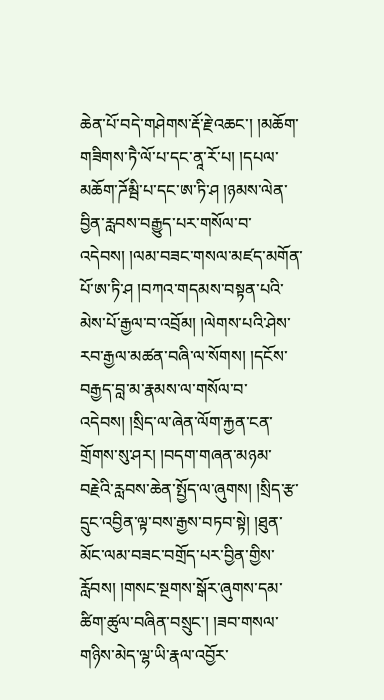ཆེན་པོ་བདེ་གཤེགས་རྡོ་རྗེ་འཆང་། །མཆོག་གཟིགས་ཏཻ་ལོ་པ་དང་ནཱ་རོ་པ། །དཔལ་མཆོག་ཌོམྦི་པ་དང་ཨ་ཏི་ཤ །ཉམས་ལེན་བྱིན་རླབས་བརྒྱུད་པར་གསོལ་བ་འདེབས། །ལམ་བཟང་གསལ་མཛད་མགོན་པོ་ཨ་ཏི་ཤ །བཀའ་གདམས་བསྟན་པའི་མེས་པོ་རྒྱལ་བ་འབྲོམ། །ལེགས་པའི་ཤེས་རབ་རྒྱལ་མཚན་བཞི་ལ་སོགས། །དངོས་བརྒྱད་བླ་མ་རྣམས་ལ་གསོལ་བ་འདེབས། །སྲིད་ལ་ཞེན་ལོག་རྐྱན་ངན་གྲོགས་སུ་ཤར། །བདག་གཞན་མཉམ་བརྗེའི་རླབས་ཆེན་སྤྱོད་ལ་ཞུགས། །སྲིད་རྩ་དྲུང་འབྱིན་ལྟ་བས་རྒྱས་བཏབ་སྟེ། །ཐུན་མོང་ལམ་བཟང་བགྲོད་པར་བྱིན་གྱིས་རློབས། །གསང་སྔགས་སྒོར་ཞུགས་དམ་ཚིག་ཚུལ་བཞིན་བསྲུང་། །ཟབ་གསལ་གཉིས་མེད་ལྷ་ཡི་རྣལ་འབྱོར་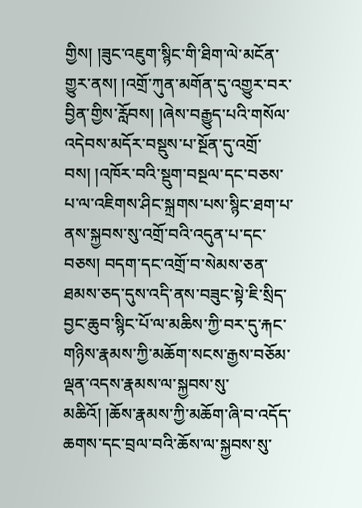གྱིས། །ཟུང་འཇུག་སྙིང་གི་ཐིག་ལེ་མངོན་གྱུར་ནས། །འགྲོ་ཀུན་མགོན་དུ་འགྱུར་བར་བྱིན་གྱིས་རློབས། །ཞེས་བརྒྱུད་པའི་གསོལ་འདེབས་མདོར་བསྡུས་པ་སྔོན་དུ་འགྲོ་བས། །འཁོར་བའི་སྡུག་བསྔལ་དང་བཅས་པ་ལ་འཇིགས་ཤིང་སྐྲགས་པས་སྙིང་ཐག་པ་ནས་སྐྱབས་སུ་འགྲོ་བའི་འདུན་པ་དང་བཅས། བདག་དང་འགྲོ་བ་སེམས་ཅན་ཐམས་ཅད་དུས་འདི་ནས་བཟུང་སྟེ་ཇི་སྲིད་བྱང་ཆུབ་སྙིང་པོ་ལ་མཆིས་ཀྱི་བར་དུ་རྐང་གཉིས་རྣམས་ཀྱི་མཆོག་སངས་རྒྱས་བཅོམ་ལྡན་འདས་རྣམས་ལ་སྐྱབས་སུ་མཆིའོ། །ཆོས་རྣམས་ཀྱི་མཆོག་ཞི་བ་འདོད་ཆགས་དང་བྲལ་བའི་ཆོས་ལ་སྐྱབས་སུ་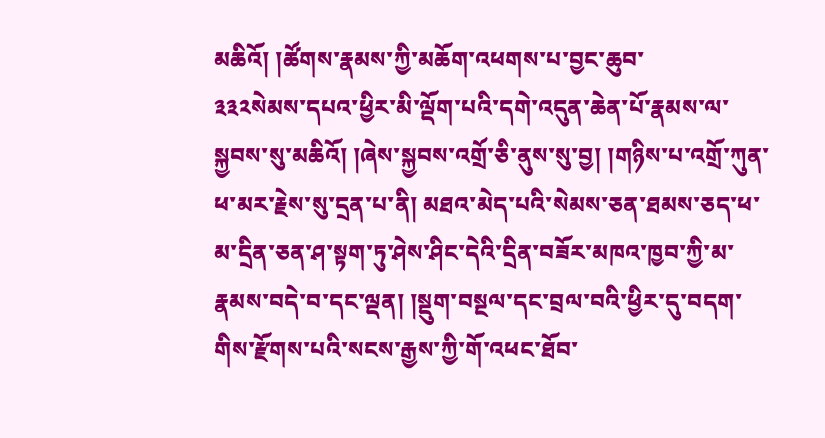མཆིའོ། །ཚོགས་རྣམས་ཀྱི་མཆོག་འཕགས་པ་བྱང་ཆུབ་
༣༣༢སེམས་དཔའ་ཕྱིར་མི་ལྡོག་པའི་དགེ་འདུན་ཆེན་པོ་རྣམས་ལ་སྐྱབས་སུ་མཆིའོ། །ཞེས་སྐྱབས་འགྲོ་ཅི་ནུས་སུ་བྱ། །གཉིས་པ་འགྲོ་ཀུན་ཕ་མར་རྗེས་སུ་དྲན་པ་ནི། མཐའ་མེད་པའི་སེམས་ཅན་ཐམས་ཅད་ཕ་མ་དྲིན་ཅན་ཤ་སྟག་ཏུ་ཤེས་ཤིང་དེའི་དྲིན་བཟོར་མཁའ་ཁྱབ་ཀྱི་མ་རྣམས་བདེ་བ་དང་ལྡན། །སྡུག་བསྔལ་དང་བྲལ་བའི་ཕྱིར་དུ་བདག་གིས་རྫོགས་པའི་སངས་རྒྱས་ཀྱི་གོ་འཕང་ཐོབ་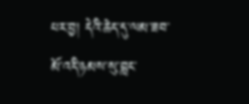པར་བྱ། དེའི་ཆེད་དུ་ལམ་ཟབ་མོ་འདི་ཉམས་སུ་བླང་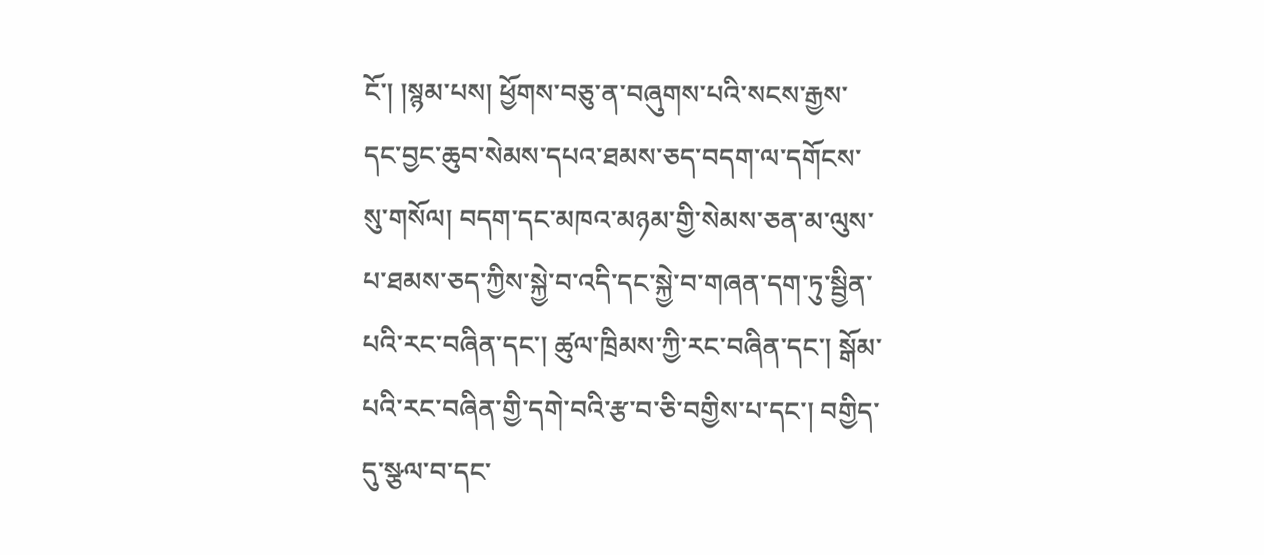ངོ་། །སྙམ་པས། ཕྱོགས་བཅུ་ན་བཞུགས་པའི་སངས་རྒྱས་དང་བྱང་ཆུབ་སེམས་དཔའ་ཐམས་ཅད་བདག་ལ་དགོངས་སུ་གསོལ། བདག་དང་མཁའ་མཉམ་གྱི་སེམས་ཅན་མ་ལུས་པ་ཐམས་ཅད་ཀྱིས་སྐྱེ་བ་འདི་དང་སྐྱེ་བ་གཞན་དག་ཏུ་སྦྱིན་པའི་རང་བཞིན་དང་། ཚུལ་ཁྲིམས་ཀྱི་རང་བཞིན་དང་། སྒོམ་པའི་རང་བཞིན་གྱི་དགེ་བའི་རྩ་བ་ཅི་བགྱིས་པ་དང་། བགྱིད་དུ་སྩལ་བ་དང་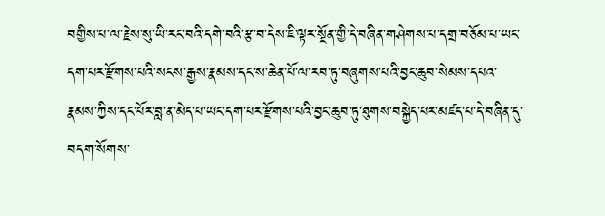བགྱིས་པ་ལ་རྗེས་སུ་ཡི་རང་བའི་དགེ་བའི་རྩ་བ་དེས་ཇི་ལྟར་སྔོན་གྱི་དེ་བཞིན་གཤེགས་པ་དགྲ་བཅོམ་པ་ཡང་དག་པར་རྫོགས་པའི་སངས་རྒྱས་རྣམས་དང་ས་ཆེན་པོ་ལ་རབ་ཏུ་བཞུགས་པའི་བྱང་ཆུབ་སེམས་དཔའ་རྣམས་ཀྱིས་དང་པོར་བླ་ན་མེད་པ་ཡང་དག་པར་རྫོགས་པའི་བྱང་ཆུབ་ཏུ་ཐུགས་བསྐྱེད་པར་མཛད་པ་དེ་བཞིན་དུ་བདག་སོགས་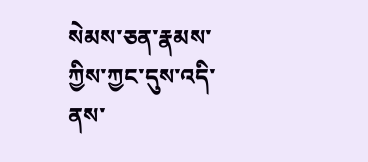སེམས་ཅན་རྣམས་ཀྱིས་ཀྱང་དུས་འདི་ནས་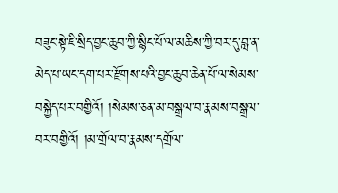བཟུང་སྟེ་ཇི་སྲིད་བྱང་ཆུབ་ཀྱི་སྙིང་པོ་ལ་མཆིས་ཀྱི་བར་དུ་བླ་ན་མེད་པ་ཡང་དག་པར་རྫོགས་པའི་བྱང་ཆུབ་ཆེན་པོ་ལ་སེམས་བསྐྱེད་པར་བགྱིའོ། །སེམས་ཅན་མ་བསྒྲལ་བ་རྣམས་བསྒྲལ་བར་བགྱིའོ། །མ་གྲོལ་བ་རྣམས་དགྲོལ་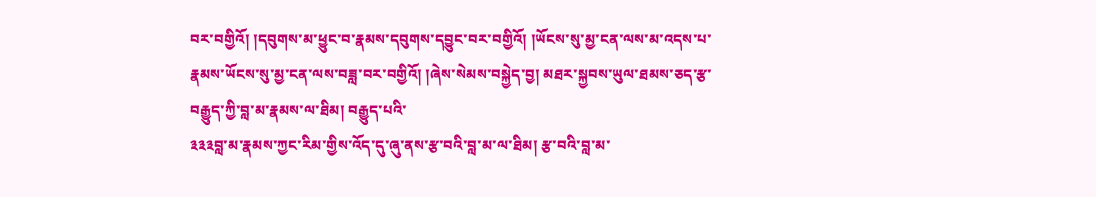བར་བགྱིའོ། །དབུགས་མ་ཕྱུང་བ་རྣམས་དབུགས་དབྱུང་བར་བགྱིའོ། །ཡོངས་སུ་མྱ་ངན་ལས་མ་འདས་པ་རྣམས་ཡོངས་སུ་མྱ་ངན་ལས་བཟླ་བར་བགྱིའོ། །ཞེས་སེམས་བསྐྱེད་བྱ། མཐར་སྐྱབས་ཡུལ་ཐམས་ཅད་རྩ་བརྒྱུད་ཀྱི་བླ་མ་རྣམས་ལ་ཐིམ། བརྒྱུད་པའི་
༣༣༣བླ་མ་རྣམས་ཀྱང་རིམ་གྱིས་འོད་དུ་ཞུ་ནས་རྩ་བའི་བླ་མ་ལ་ཐིམ། རྩ་བའི་བླ་མ་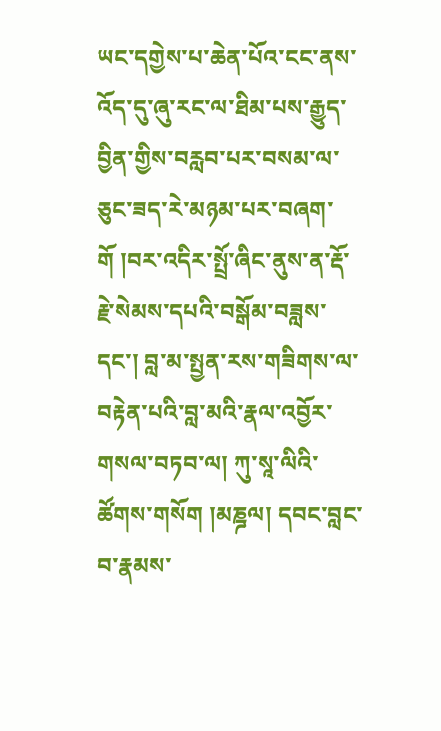ཡང་དགྱེས་པ་ཆེན་པོའ་ངང་ནས་འོད་དུ་ཞུ་རང་ལ་ཐིམ་པས་རྒྱུད་བྱིན་གྱིས་བརླབ་པར་བསམ་ལ་ཅུང་ཟད་རེ་མཉམ་པར་བཞག་གོ །བར་འདིར་སྤྲོ་ཞིང་ནུས་ན་རྡོ་རྗེ་སེམས་དཔའི་བསྒོམ་བཟླས་དང་། བླ་མ་སྤྱན་རས་གཟིགས་ལ་བརྟེན་པའི་བླ་མའི་རྣལ་འབྱོར་གསལ་བཏབ་ལ། ཀུ་སཱ་ལིའི་ཚོགས་གསོག །མཎྜལ། དབང་བླང་བ་རྣམས་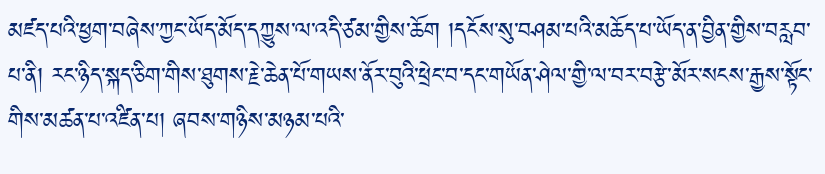མཛད་པའི་ཕྱག་བཞེས་ཀྱང་ཡོད་མོད་དཀྱུས་ལ་འདི་ཙམ་གྱིས་ཆོག །དངོས་སུ་བཤམ་པའི་མཆོད་པ་ཡོད་ན་བྱིན་གྱིས་བརླབ་པ་ནི། རང་ཉིད་སྐད་ཅིག་གིས་ཐུགས་རྗེ་ཆེན་པོ་གཡས་ནོར་བུའི་ཕྲེང་བ་དང་གཡོན་ཤེལ་གྱི་ལ་བར་བརྩེ་མོར་སངས་རྒྱས་སྟོང་གིས་མཚན་པ་འཛིན་པ། ཞབས་གཉིས་མཉམ་པའི་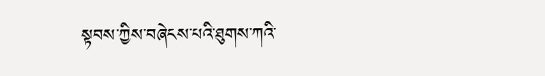སྟབས་ཀྱིས་བཞེངས་པའི་ཐུགས་ཀའི་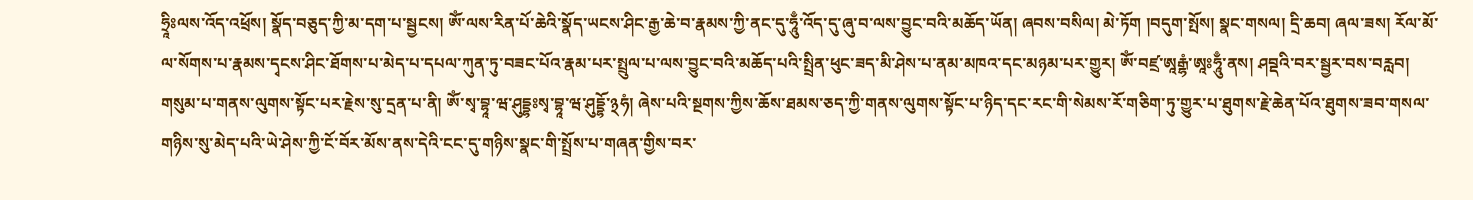ཧྲཱིཿལས་འོད་འཕྲོས། སྣོད་བཅུད་ཀྱི་མ་དག་པ་སྦྱངས། ༀ་ལས་རིན་པོ་ཆེའི་སྣོད་ཡངས་ཤིང་རྒྱ་ཆེ་བ་རྣམས་ཀྱི་ནང་དུ་ཧཱུྃ་འོད་དུ་ཞུ་བ་ལས་བྱུང་བའི་མཆོད་ཡོན། ཞབས་བསིལ། མེ་ཏོག །བདུག་སྤོས། སྣང་གསལ། དྲི་ཆབ། ཞལ་ཟས། རོལ་མོ་ལ་སོགས་པ་རྣམས་དྭངས་ཤིང་ཐོགས་པ་མེད་པ་དཔལ་ཀུན་ཏུ་བཟང་པོའ་རྣམ་པར་སྤྲུལ་པ་ལས་བྱུང་བའི་མཆོད་པའི་སྤྲིན་ཕུང་ཟད་མི་ཤེས་པ་ནམ་མཁའ་དང་མཉམ་པར་གྱུར། ༀ་བཛྲ་ཨཱརྒྷཾ་ཨཱཿཧཱུྃ་ནས། ཤབྡའི་བར་སྦྱར་བས་བརླབ། གསུམ་པ་གནས་ལུགས་སྟོང་པར་རྗེས་སུ་དྲན་པ་ནི། ༀ་སྭ་བྷཱ་ཝ་ཤུདྡྷཿསྭ་བྷཱ་ཝ་ཤུདྡྷོ་྅ཧཾ། ཞེས་པའི་སྔགས་ཀྱིས་ཆོས་ཐམས་ཅད་ཀྱི་གནས་ལུགས་སྟོང་པ་ཉིད་དང་རང་གི་སེམས་རོ་གཅིག་ཏུ་གྱུར་པ་ཐུགས་རྗེ་ཆེན་པོའ་ཐུགས་ཟབ་གསལ་གཉིས་སུ་མེད་པའི་ཡེ་ཤེས་ཀྱི་ངོ་བོར་མོས་ནས་དེའི་ངང་དུ་གཉིས་སྣང་གི་སྤྲོས་པ་གཞན་གྱིས་བར་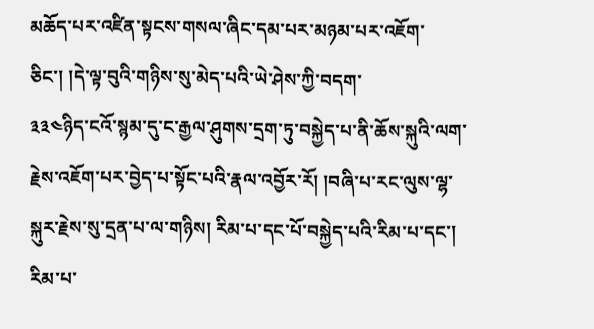མཆོད་པར་འཛིན་སྟངས་གསལ་ཞིང་དམ་པར་མཉམ་པར་འཇོག་ཅིང་། །དེ་ལྟ་བུའི་གཉིས་སུ་མེད་པའི་ཡེ་ཤེས་ཀྱི་བདག་
༣༣༤ཉིད་ངའོ་སྙམ་དུ་ང་རྒྱལ་ཤུགས་དྲག་ཏུ་བསྐྱེད་པ་ནི་ཆོས་སྐུའི་ལག་རྗེས་འཇོག་པར་བྱེད་པ་སྟོང་པའི་རྣལ་འབྱོར་རོ། །བཞི་པ་རང་ལུས་ལྷ་སྐུར་རྗེས་སུ་དྲན་པ་ལ་གཉིས། རིམ་པ་དང་པོ་བསྐྱེད་པའི་རིམ་པ་དང་། རིམ་པ་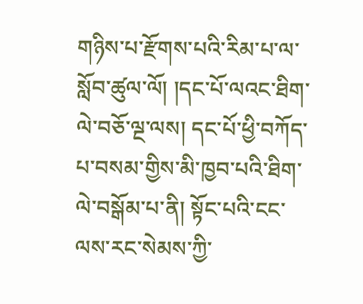གཉིས་པ་རྫོགས་པའི་རིམ་པ་ལ་སློབ་ཚུལ་ལོ། །དང་པོ་ལའང་ཐིག་ལེ་བཅོ་ལྔ་ལས། དང་པོ་ཕྱི་བཀོད་པ་བསམ་གྱིས་མི་ཁྱབ་པའི་ཐིག་ལེ་བསྒོམ་པ་ནི། སྟོང་པའི་ངང་ལས་རང་སེམས་ཀྱི་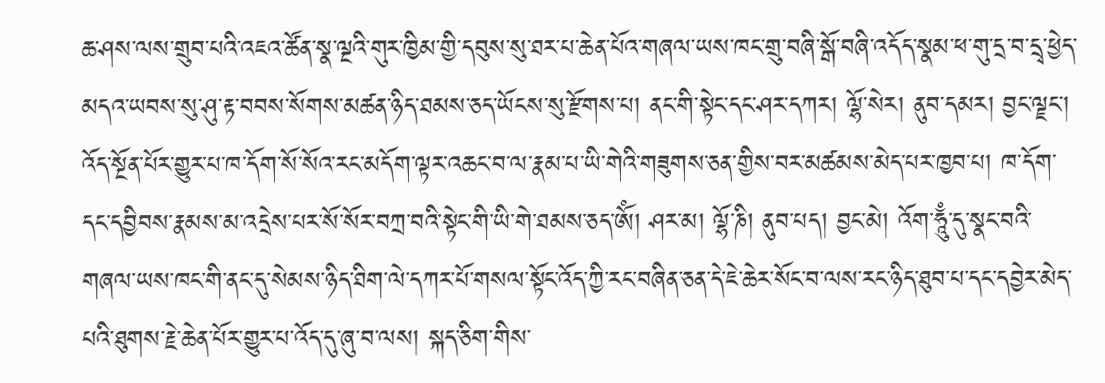ཆ་ཤས་ལས་གྲུབ་པའི་འཇའ་ཚོན་སྣ་ལྔའི་གུར་ཁྱིམ་གྱི་དབུས་སུ་ཐར་པ་ཆེན་པོའ་གཞལ་ཡས་ཁང་གྲུ་བཞི་སྒོ་བཞི་འདོད་སྣམ་ཕ་གུ་དྲ་བ་དྲྭ་ཕྱེད་མདའ་ཡབས་སུ་ཤུ་རྟ་བབས་སོགས་མཚན་ཉིད་ཐམས་ཅད་ཡོངས་སུ་རྫོགས་པ། ནང་གི་སྟེང་དང་ཤར་དཀར། ལྷོ་སེར། ནུབ་དམར། བྱང་ལྗང་། འོད་སྔོན་པོར་གྱུར་པ་ཁ་དོག་སོ་སོའ་རང་མདོག་ལྟར་འཆང་བ་ལ་རྣམ་པ་ཡི་གེའི་གཟུགས་ཅན་གྱིས་བར་མཚམས་མེད་པར་ཁྱབ་པ། ཁ་དོག་དང་དབྱིབས་རྣམས་མ་འདྲེས་པར་སོ་སོར་བཀྲ་བའི་སྟེང་གི་ཡི་གེ་ཐམས་ཅད་ༀ། ཤར་མ། ལྷོ་ཎི། ནུབ་པད། བྱང་མེ། འོག་ཧཱུྃ་དུ་སྣང་བའི་གཞལ་ཡས་ཁང་གི་ནང་དུ་སེམས་ཉིད་ཐིག་ལེ་དཀར་པོ་གསལ་སྟོང་འོད་ཀྱི་རང་བཞིན་ཅན་དེ་ཇེ་ཆེར་སོང་བ་ལས་རང་ཉིད་ཐུབ་པ་དང་དབྱེར་མེད་པའི་ཐུགས་རྗེ་ཆེན་པོར་གྱུར་པ་འོད་དུ་ཞུ་བ་ལས། སྐད་ཅིག་གིས་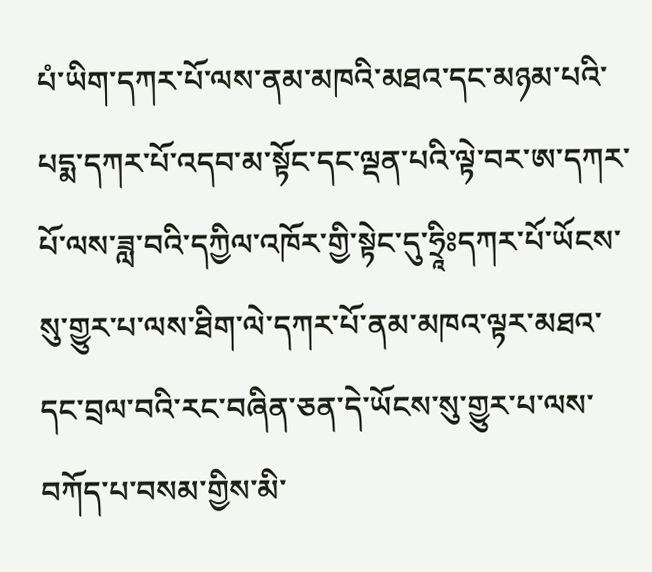པཾ་ཡིག་དཀར་པོ་ལས་ནམ་མཁའི་མཐའ་དང་མཉམ་པའི་པདྨ་དཀར་པོ་འདབ་མ་སྟོང་དང་ལྡན་པའི་ལྟེ་བར་ཨ་དཀར་པོ་ལས་ཟླ་བའི་དཀྱིལ་འཁོར་གྱི་སྟེང་དུ་ཧྲཱིཿདཀར་པོ་ཡོངས་སུ་གྱུར་པ་ལས་ཐིག་ལེ་དཀར་པོ་ནམ་མཁའ་ལྟར་མཐའ་དང་བྲལ་བའི་རང་བཞིན་ཅན་དེ་ཡོངས་སུ་གྱུར་པ་ལས་བཀོད་པ་བསམ་གྱིས་མི་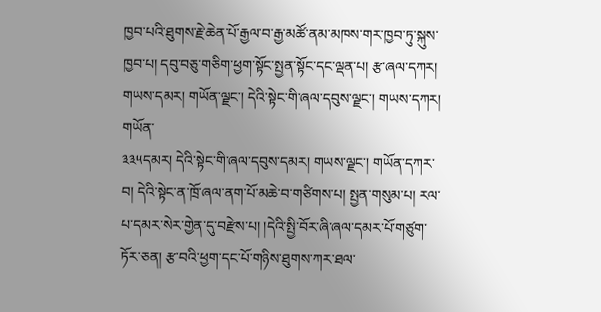ཁྱབ་པའི་ཐུགས་རྗེ་ཆེན་པོ་རྒྱལ་བ་རྒྱ་མཚོ་ནམ་མཁས་གར་ཁྱབ་ཏུ་སྐུས་ཁྱབ་པ། དབུ་བཅུ་གཅིག་ཕྱག་སྟོང་སྤྱན་སྟོང་དང་ལྡན་པ། རྩ་ཞལ་དཀར། གཡས་དམར། གཡོན་ལྗང་། དེའི་སྟེང་གི་ཞལ་དབུས་ལྗང་། གཡས་དཀར། གཡོན་
༣༣༥དམར། དེའི་སྟེང་གི་ཞལ་དབུས་དམར། གཡས་ལྗང་། གཡོན་དཀར་བ། དེའི་སྟེང་ན་ཁྲོ་ཞལ་ནག་པོ་མཆེ་བ་གཙིགས་པ། སྤྱན་གསུམ་པ། རལ་པ་དམར་སེར་གྱེན་དུ་བརྫེས་པ། །དེའི་སྤྱི་བོར་ཞི་ཞལ་དམར་པོ་གཙུག་ཏོར་ཅན། རྩ་བའི་ཕྱག་དང་པོ་གཉིས་ཐུགས་ཀར་ཐལ་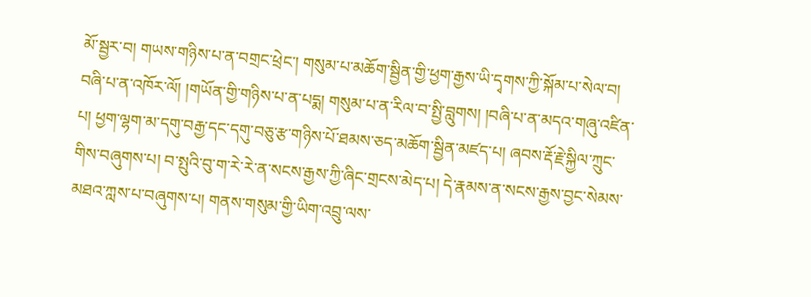མོ་སྦྱར་བ། གཡས་གཉིས་པ་ན་བགྲང་ཕྲེང་། གསུམ་པ་མཆོག་སྦྱིན་གྱི་ཕྱག་རྒྱས་ཡི་དྭགས་ཀྱི་སྐོམ་པ་སེལ་བ། བཞི་པ་ན་འཁོར་ལོ། །གཡོན་གྱི་གཉིས་པ་ན་པདྨ། གསུམ་པ་ན་རིལ་བ་སྤྱི་བླུགས། །བཞི་པ་ན་མདའ་གཞུ་འཛིན་པ། ཕྱག་ལྷག་མ་དགུ་བརྒྱ་དང་དགུ་བཅུ་རྩ་གཉིས་པོ་ཐམས་ཅད་མཆོག་སྦྱིན་མཛད་པ། ཞབས་རྡོ་རྗེ་སྐྱིལ་ཀྲུང་གིས་བཞུགས་པ། བ་སྤུའི་བུ་ག་རེ་རེ་ན་སངས་རྒྱས་ཀྱི་ཞིང་གྲངས་མེད་པ། དེ་རྣམས་ན་སངས་རྒྱས་བྱང་སེམས་མཐའ་ཀླས་པ་བཞུགས་པ། གནས་གསུམ་གྱི་ཡིག་འབྲུ་ལས་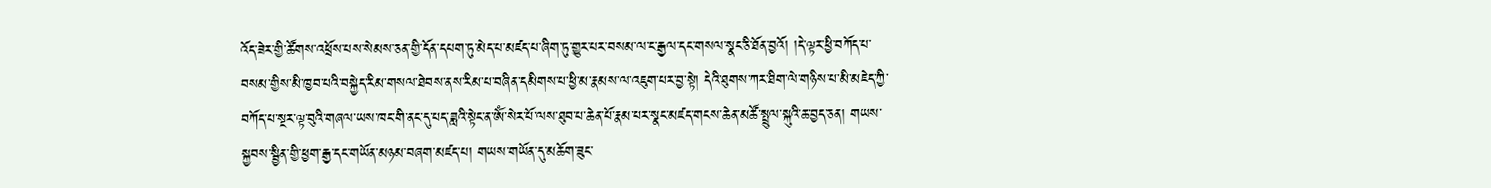འོད་ཟེར་གྱི་ཚོགས་འཕྲོས་པས་སེམས་ཅན་གྱི་དོན་དཔག་ཏུ་མེད་པ་མཛད་པ་ཞིག་ཏུ་གྱུར་པར་བསམ་ལ་ང་རྒྱལ་དང་གསལ་སྣང་ཅི་ཐོན་བྱའོ། །དེ་ལྟར་ཕྱི་བཀོད་པ་བསམ་གྱིས་མི་ཁྱབ་པའི་བསྐྱེད་རིམ་གསལ་ཐེབས་ནས་རིམ་པ་བཞིན་དམིགས་པ་ཕྱི་མ་རྣམས་ལ་འཇུག་པར་བྱ་སྟེ། དེའི་ཐུགས་ཀར་ཐིག་ལེ་གཉིས་པ་མི་མཇེད་ཀྱི་བཀོད་པ་སྔར་ལྟ་བུའི་གཞལ་ཡས་ཁང་གི་ནང་དུ་པད་ཟླའི་སྟེང་ན་ༀ་སེར་པོ་ལས་ཐུབ་པ་ཆེན་པོ་རྣམ་པར་སྣང་མཛད་གངས་ཆེན་མཚོ་སྤྲུལ་སྐུའི་ཆ་བྱད་ཅན། གཡས་སྐྱབས་སྦྱིན་གྱི་ཕྱག་རྒྱ་དང་གཡོན་མཉམ་བཞག་མཛད་པ། གཡས་གཡོན་དུ་མཆོག་ཟུང་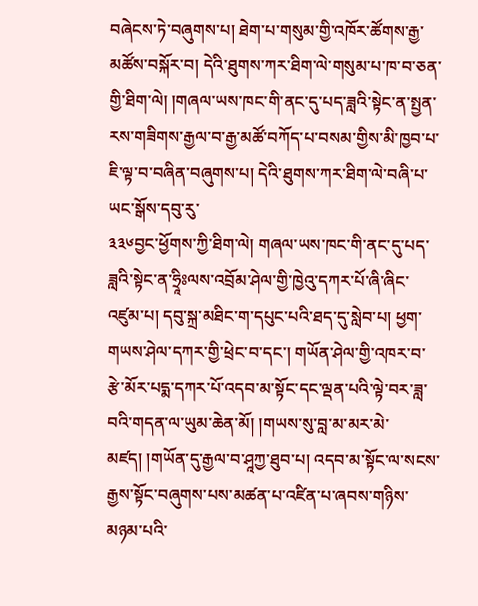བཞེངས་ཏེ་བཞུགས་པ། ཐེག་པ་གསུམ་གྱི་འཁོར་ཚོགས་རྒྱ་མཚོས་བསྐོར་བ། དེའི་ཐུགས་ཀར་ཐིག་ལེ་གསུམ་པ་ཁ་བ་ཅན་གྱི་ཐིག་ལེ། །གཞལ་ཡས་ཁང་གི་ནང་དུ་པད་ཟླའི་སྟེང་ན་སྤྱན་རས་གཟིགས་རྒྱལ་བ་རྒྱ་མཚོ་བཀོད་པ་བསམ་གྱིས་མི་ཁྱབ་པ་ཇི་ལྟ་བ་བཞིན་བཞུགས་པ། དེའི་ཐུགས་ཀར་ཐིག་ལེ་བཞི་པ་ཡང་སྒོས་དབུ་རུ་
༣༣༦བྱང་ཕྱོགས་ཀྱི་ཐིག་ལེ། གཞལ་ཡས་ཁང་གི་ནང་དུ་པད་ཟླའི་སྟེང་ན་ཧྲཱིཿལས་འབྲོམ་ཤེལ་གྱི་ཁྱེའུ་དཀར་པོ་ཞི་ཞིང་འཛུམ་པ། དབུ་སྐྲ་མཐིང་ག་དཔུང་པའི་ཐད་དུ་སླེབ་པ། ཕྱག་གཡས་ཤེལ་དཀར་གྱི་ཕྲེང་བ་དང་། གཡོན་ཤེལ་གྱི་འཁར་བ་རྩེ་མོར་པདྨ་དཀར་པོ་འདབ་མ་སྟོང་དང་ལྡན་པའི་ལྟེ་བར་ཟླ་བའི་གདན་ལ་ཡུམ་ཆེན་མོ། །གཡས་སུ་བླ་མ་མར་མེ་མཛད། །གཡོན་དུ་རྒྱལ་བ་ཤཱཀྱ་ཐུབ་པ། འདབ་མ་སྟོང་ལ་སངས་རྒྱས་སྟོང་བཞུགས་པས་མཚན་པ་འཛིན་པ་ཞབས་གཉིས་མཉམ་པའི་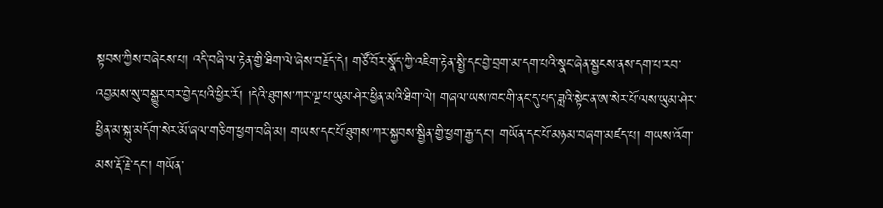སྟབས་ཀྱིས་བཞེངས་པ། འདི་བཞི་ལ་རྟེན་གྱི་ཐིག་ལེ་ཞེས་བརྗོད་དེ། གཙོ་བོར་སྣོད་ཀྱི་འཇིག་རྟེན་སྤྱི་དང་བྱེ་བྲག་མ་དག་པའི་སྣང་ཞེན་སྦྱངས་ནས་དག་པ་རབ་འབྱམས་སུ་བསྒྱུར་བར་བྱེད་པའི་ཕྱིར་རོ། །དེའི་ཐུགས་ཀར་ལྔ་པ་ཡུམ་ཤེར་ཕྱིན་མའི་ཐིག་ལེ། གཞལ་ཡས་ཁང་གི་ནང་དུ་པད་ཟླའི་སྟེང་ན་ཨ་སེར་པོ་ལས་ཡུམ་ཤེར་ཕྱིན་མ་སྐུ་མདོག་སེར་མོ་ཞལ་གཅིག་ཕྱག་བཞི་མ། གཡས་དང་པོ་ཐུགས་ཀར་སྐྱབས་སྦྱིན་གྱི་ཕྱག་རྒྱ་དང་། གཡོན་དང་པོ་མཉམ་བཞག་མཛད་པ། གཡས་འོག་མས་རྡོ་རྗེ་དང་། གཡོན་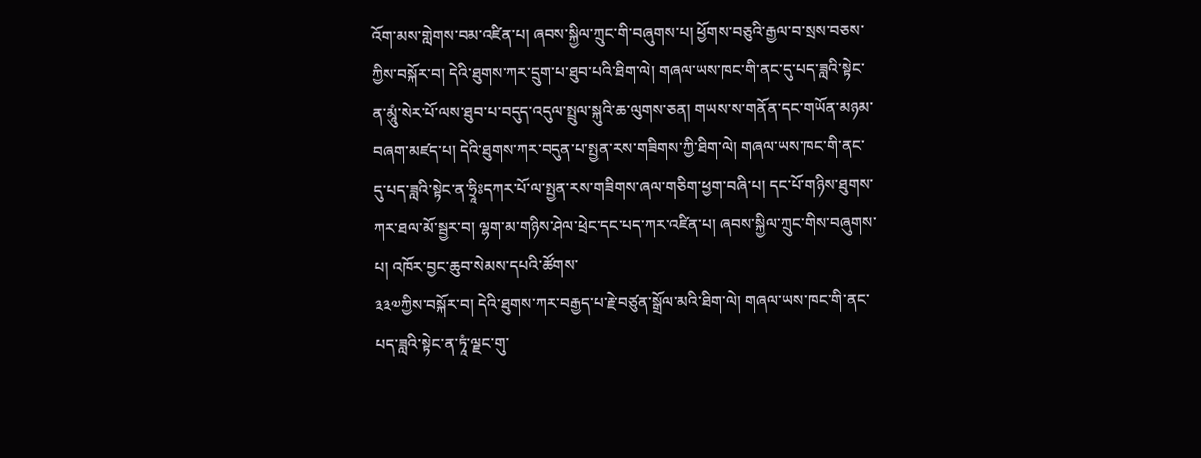འོག་མས་གླེགས་བམ་འཛིན་པ། ཞབས་སྐྱིལ་ཀྲུང་གི་བཞུགས་པ། ཕྱོགས་བཅུའི་རྒྱལ་བ་སྲས་བཅས་ཀྱིས་བསྐོར་བ། དེའི་ཐུགས་ཀར་དྲུག་པ་ཐུབ་པའི་ཐིག་ལེ། གཞལ་ཡས་ཁང་གི་ནང་དུ་པད་ཟླའི་སྟེང་ན་མཱུཾ་སེར་པོ་ལས་ཐུབ་པ་བདུད་འདུལ་སྤྲུལ་སྐུའི་ཆ་ལུགས་ཅན། གཡས་ས་གནོན་དང་གཡོན་མཉམ་བཞག་མཛད་པ། དེའི་ཐུགས་ཀར་བདུན་པ་སྤྱན་རས་གཟིགས་ཀྱི་ཐིག་ལེ། གཞལ་ཡས་ཁང་གི་ནང་དུ་པད་ཟླའི་སྟེང་ན་ཧྲཱིཿདཀར་པོ་ལ་སྤྱན་རས་གཟིགས་ཞལ་གཅིག་ཕྱག་བཞི་པ། དང་པོ་གཉིས་ཐུགས་ཀར་ཐལ་མོ་སྦྱར་བ། ལྷག་མ་གཉིས་ཤེལ་ཕྲེང་དང་པད་ཀར་འཛིན་པ། ཞབས་སྐྱིལ་ཀྲུང་གིས་བཞུགས་པ། འཁོར་བྱང་ཆུབ་སེམས་དཔའི་ཚོགས་
༣༣༧ཀྱིས་བསྐོར་བ། དེའི་ཐུགས་ཀར་བརྒྱད་པ་རྗེ་བཙུན་སྒྲོལ་མའི་ཐིག་ལེ། གཞལ་ཡས་ཁང་གི་ནང་པད་ཟླའི་སྟེང་ན་ཏཱཾ་ལྗང་གུ་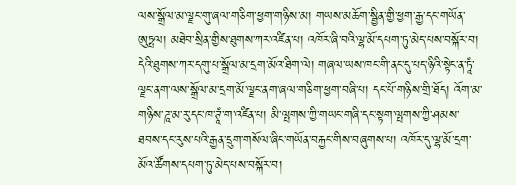ལས་སྒྲོལ་མ་ལྗང་གུ་ཞལ་གཅིག་ཕྱག་གཉིས་མ། གཡས་མཆོག་སྦྱིན་གྱི་ཕྱག་རྒྱ་དང་གཡོན་ཨུཏྤལ། མཐེབ་སྲིན་གྱིས་ཐུགས་ཀར་འཛིན་པ། འཁོར་ཞི་བའི་ལྷ་མོ་དཔག་ཏུ་མེད་པས་བསྐོར་བ། དེའི་ཐུགས་ཀར་དགུ་པ་སྒྲོལ་མ་དྲག་མོའ་ཐིག་ལེ། གཞལ་ཡས་ཁང་གི་ནང་དུ་པད་ཉིའི་སྟེང་ན་ཏཱཾ་ལྗང་ནག་ལས་སྒྲོལ་མ་དྲག་མོ་ལྗང་ནག་ཞལ་གཅིག་ཕྱག་བཞི་པ། དང་པོ་གཉིས་གྲི་ཐོད། འོག་མ་གཉིས་ཌཱ་མ་རུ་དང་ཁ་ཊཱཾ་ག་འཛིན་པ། མི་ལྤགས་ཀྱི་གཡང་གཞི་དང་སྟག་ལྤགས་ཀྱི་ཤམས་ཐབས་དང་རུས་པའི་རྒྱན་དྲུག་གསོལ་ཞིང་གཡོན་བརྐྱང་གིས་བཞུགས་པ། འཁོར་དུ་ལྷ་མོ་དྲག་མོའ་ཚོགས་དཔག་ཏུ་མེད་པས་བསྐོར་བ།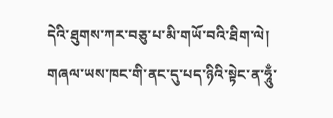དེའི་ཐུགས་ཀར་བཅུ་པ་མི་གཡོ་བའི་ཐིག་ལེ། གཞལ་ཡས་ཁང་གི་ནང་དུ་པད་ཉིའི་སྟེང་ན་ཧཱུྃ་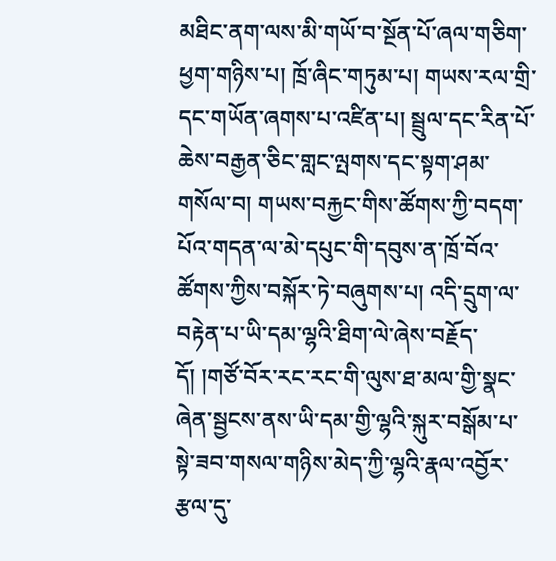མཐིང་ནག་ལས་མི་གཡོ་བ་སྔོན་པོ་ཞལ་གཅིག་ཕྱག་གཉིས་པ། ཁྲོ་ཞིང་གཏུམ་པ། གཡས་རལ་གྲི་དང་གཡོན་ཞགས་པ་འཛིན་པ། སྦྲུལ་དང་རིན་པོ་ཆེས་བརྒྱན་ཅིང་གླང་ལྤགས་དང་སྟག་ཤམ་གསོལ་བ། གཡས་བརྐྱང་གིས་ཚོགས་ཀྱི་བདག་པོའ་གདན་ལ་མེ་དཔུང་གི་དབུས་ན་ཁྲོ་བོའ་ཚོགས་ཀྱིས་བསྐོར་ཏེ་བཞུགས་པ། འདི་དྲུག་ལ་བརྟེན་པ་ཡི་དམ་ལྷའི་ཐིག་ལེ་ཞེས་བརྗོད་དོ། །གཙོ་བོར་རང་རང་གི་ལུས་ཐ་མལ་གྱི་སྣང་ཞེན་སྦྱངས་ནས་ཡི་དམ་གྱི་ལྷའི་སྐུར་བསྒོམ་པ་སྟེ་ཟབ་གསལ་གཉིས་མེད་ཀྱི་ལྷའི་རྣལ་འབྱོར་རྩལ་དུ་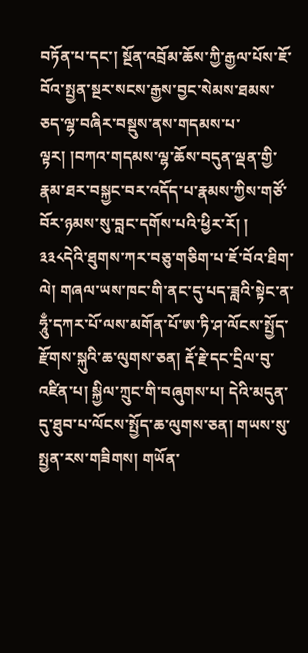བཏོན་པ་དང་། སྔོན་འབྲོམ་ཆོས་ཀྱི་རྒྱལ་པོས་ཇོ་བོའ་སྤྱན་སྔར་སངས་རྒྱས་བྱང་སེམས་ཐམས་ཅད་ལྷ་བཞིར་བསྡུས་ནས་གདམས་པ་ལྟར། །བཀའ་གདམས་ལྷ་ཆོས་བདུན་ལྡན་གྱི་རྣམ་ཐར་བསྐྱང་བར་འདོད་པ་རྣམས་ཀྱིས་གཙོ་བོར་ཉམས་སུ་བླང་དགོས་པའི་ཕྱིར་རོ། །
༣༣༨དེའི་ཐུགས་ཀར་བཅུ་གཅིག་པ་ཇོ་བོའ་ཐིག་ལེ། གཞལ་ཡས་ཁང་གི་ནང་དུ་པད་ཟླའི་སྟེང་ན་ཧཱུྃ་དཀར་པོ་ལས་མགོན་པོ་ཨ་ཏི་ཤ་ལོངས་སྤྱོད་རྫོགས་སྐུའི་ཆ་ལུགས་ཅན། རྡོ་རྗེ་དང་དྲིལ་བུ་འཛིན་པ། སྐྱིལ་ཀྲུང་གི་བཞུགས་པ། དེའི་མདུན་དུ་ཐུབ་པ་ལོངས་སྤྱོད་ཆ་ལུགས་ཅན། གཡས་སུ་སྤྱན་རས་གཟིགས། གཡོན་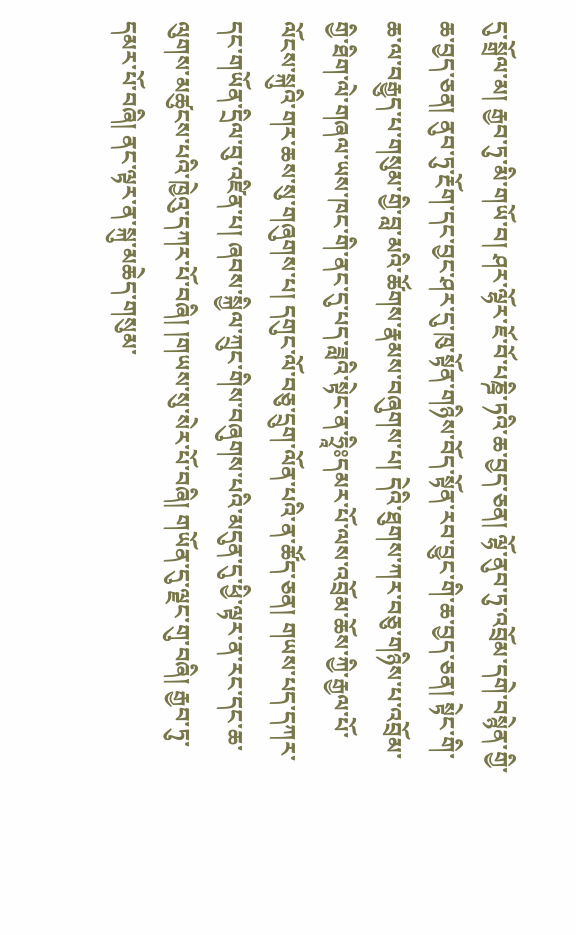དུ་སྒྲོལ་མ། རྒྱབ་ཏུ་མི་གཡོ་བ། ཤར་ལྷོར་ཇོ་བོ་པཎྜི་ཏའི་ཆ་བྱད་ཅན། ལྷོ་ནུབ་ཏུ་འབྲོམ་དགེ་བསྙེན་གྱི་ཆ་བྱད་ཅན། ནུབ་ཏུ་རྔོག་དང་བྱང་ཤར་དུ་ཁུ་སྟོན་གཉིས་བོད་སྟོན་རབ་བྱུང་གི་ཆ་བྱད་ཅན། སྟེང་གི་ཆ་ལ་བརྒྱུད་པ་གསུམ་གྱི་བླ་མའི་ཚོགས་རྣམས་བཞུགས་པ། དེའི་ཐུགས་ཀར་བཅུ་གཉིས་པ་འབྲོམ་གྱི་ཐིག་ལེ་གཞལ་ཡས་ཁང་གི་ནང་དུ་པད་ཟླའི་སྟེང་ན་ཧྲཱིཿདམར་པོ་ལས་འབྲོམ་ཆོས་ཀྱི་རྒྱལ་པོ་ལོངས་སྐུའི་གར་ཆས་སུ་གཞུགས་པ། དགུང་ལོ་བཅུ་དྲུག་ལོན་པའི་ན་ཚོད་ཅན། གཡས་པད་དཀར་དང་གཡོན་དྲིལ་བུ་འཛིན་པ། ཞབས་སྐྱིལ་ཀྲུང་གིས་བཞུགས་པའི་མདུན་དུ་ཕྱི་ལྟར་ན་རང་དང་ཆ་ལུགས་མཚུངས་པའི་ཁྱེའུ་དཀར་པོ་བཞི། །གཡས་སུ་སེར་པོ་བཞི། གཡོན་དུ་ལྗང་གུ་བཞི། རྒྱབ་ཏུ་དམར་པོ་བཞི། ནང་ལྟར་ན་སྐུ་མཆེད་གསུམ་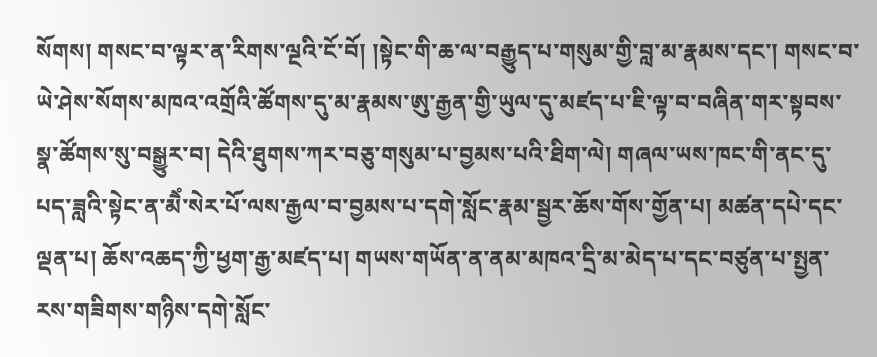སོགས། གསང་བ་ལྟར་ན་རིགས་ལྔའི་ངོ་བོ། །སྟེང་གི་ཆ་ལ་བརྒྱུད་པ་གསུམ་གྱི་བླ་མ་རྣམས་དང་། གསང་བ་ཡེ་ཤེས་སོགས་མཁའ་འགྲོའི་ཚོགས་དུ་མ་རྣམས་ཨུ་རྒྱན་གྱི་ཡུལ་དུ་མཛད་པ་ཇི་ལྟ་བ་བཞིན་གར་སྟབས་སྣ་ཚོགས་སུ་བསྒྱུར་བ། དེའི་ཐུགས་ཀར་བཅུ་གསུམ་པ་བྱམས་པའི་ཐིག་ལེ། གཞལ་ཡས་ཁང་གི་ནང་དུ་པད་ཟླའི་སྟེང་ན་མཻཾ་སེར་པོ་ལས་རྒྱལ་བ་བྱམས་པ་དགེ་སློང་རྣམ་སྦྱར་ཆོས་གོས་གྱོན་པ། མཚན་དཔེ་དང་ལྡན་པ། ཆོས་འཆད་ཀྱི་ཕྱག་རྒྱ་མཛད་པ། གཡས་གཡོན་ན་ནམ་མཁའ་དྲི་མ་མེད་པ་དང་བཙུན་པ་སྤྱན་རས་གཟིགས་གཉིས་དགེ་སློང་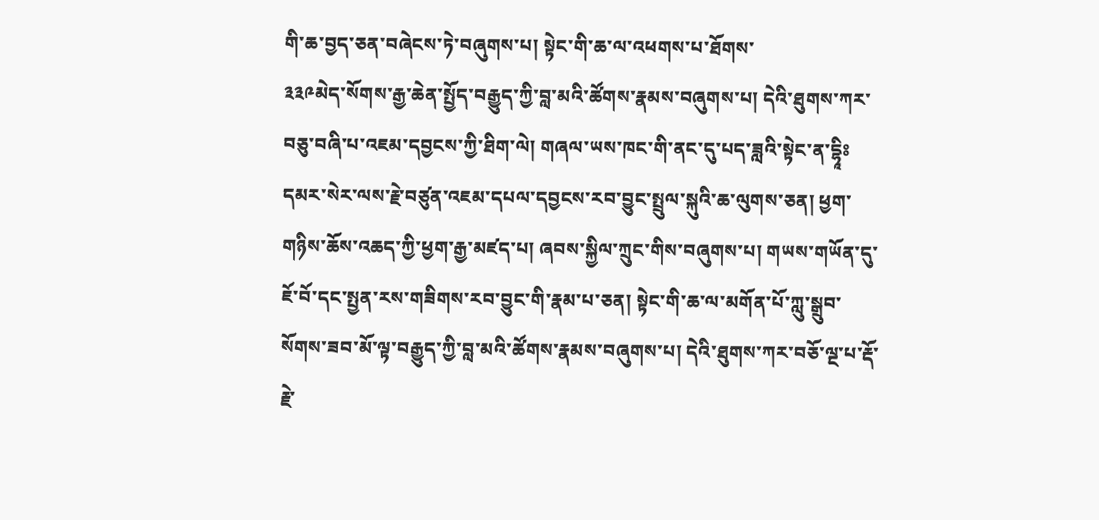གི་ཆ་བྱད་ཅན་བཞེངས་ཏེ་བཞུགས་པ། སྟེང་གི་ཆ་ལ་འཕགས་པ་ཐོགས་
༣༣༩མེད་སོགས་རྒྱ་ཆེན་སྤྱོད་བརྒྱུད་ཀྱི་བླ་མའི་ཚོགས་རྣམས་བཞུགས་པ། དེའི་ཐུགས་ཀར་བཅུ་བཞི་པ་འཇམ་དབྱངས་ཀྱི་ཐིག་ལེ། གཞལ་ཡས་ཁང་གི་ནང་དུ་པད་ཟླའི་སྟེང་ན་དྷཱིཿདམར་སེར་ལས་རྗེ་བཙུན་འཇམ་དཔལ་དབྱངས་རབ་བྱུང་སྤྲུལ་སྐུའི་ཆ་ལུགས་ཅན། ཕྱག་གཉིས་ཆོས་འཆད་ཀྱི་ཕྱག་རྒྱ་མཛད་པ། ཞབས་སྐྱིལ་ཀྲུང་གིས་བཞུགས་པ། གཡས་གཡོན་དུ་ཇོ་བོ་དང་སྤྱན་རས་གཟིགས་རབ་བྱུང་གི་རྣམ་པ་ཅན། སྟེང་གི་ཆ་ལ་མགོན་པོ་ཀླུ་སྒྲུབ་སོགས་ཟབ་མོ་ལྟ་བརྒྱུད་ཀྱི་བླ་མའི་ཚོགས་རྣམས་བཞུགས་པ། དེའི་ཐུགས་ཀར་བཅོ་ལྔ་པ་རྡོ་རྗེ་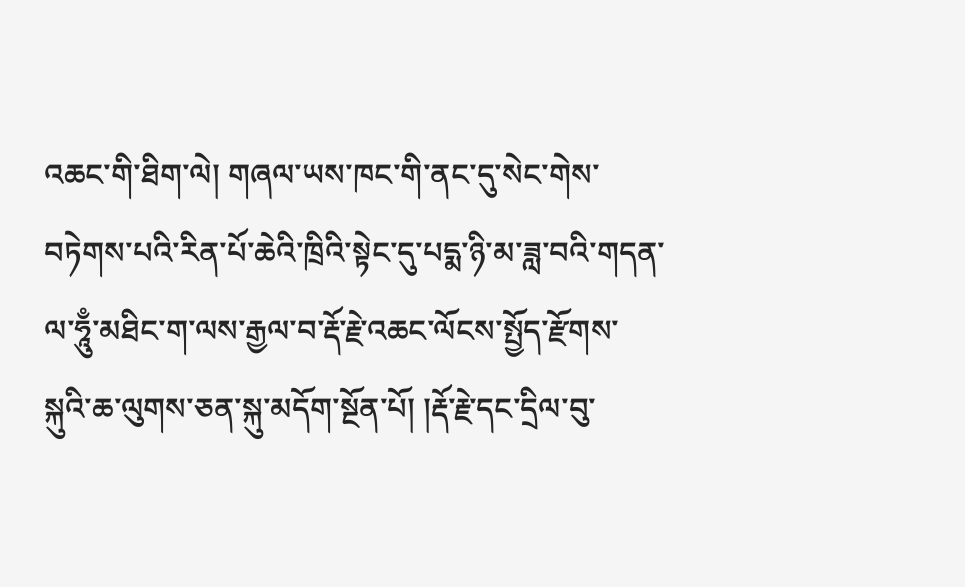འཆང་གི་ཐིག་ལེ། གཞལ་ཡས་ཁང་གི་ནང་དུ་སེང་གེས་བཏེགས་པའི་རིན་པོ་ཆེའི་ཁྲིའི་སྟེང་དུ་པདྨ་ཉི་མ་ཟླ་བའི་གདན་ལ་ཧཱུྃ་མཐིང་ག་ལས་རྒྱལ་བ་རྡོ་རྗེ་འཆང་ལོངས་སྤྱོད་རྫོགས་སྐུའི་ཆ་ལུགས་ཅན་སྐུ་མདོག་སྔོན་པོ། །རྡོ་རྗེ་དང་དྲིལ་བུ་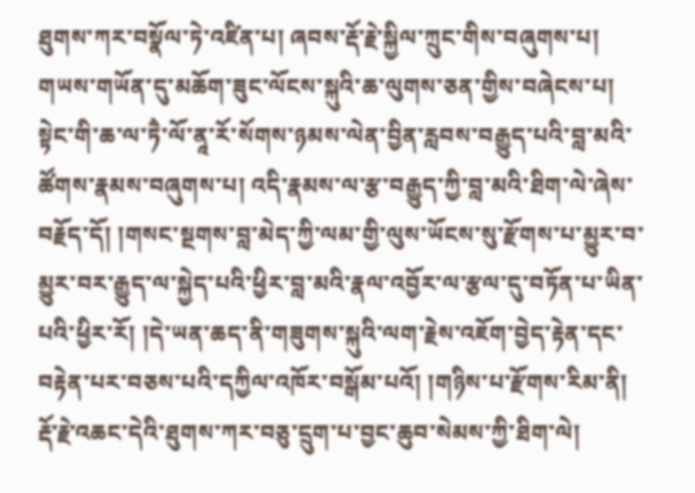ཐུགས་ཀར་བསྣོལ་ཏེ་འཛིན་པ། ཞབས་རྡོ་རྗེ་སྐྱིལ་ཀྲུང་གིས་བཞུགས་པ། གཡས་གཡོན་དུ་མཆོག་ཟུང་ལོངས་སྐུའི་ཆ་ལུགས་ཅན་གྱིས་བཞེངས་པ། སྟེང་གི་ཆ་ལ་ཏཻ་ལོ་ནཱ་རོ་སོགས་ཉམས་ལེན་བྱིན་རླབས་བརྒྱུད་པའི་བླ་མའི་ཚོགས་རྣམས་བཞུགས་པ། འདི་རྣམས་ལ་རྩ་བརྒྱུད་ཀྱི་བླ་མའི་ཐིག་ལེ་ཞེས་བརྗོད་དོ། །གསང་སྔགས་བླ་མེད་ཀྱི་ལམ་གྱི་ལུས་ཡོངས་སུ་རྫོགས་པ་མྱུར་བ་མྱུར་བར་རྒྱུད་ལ་སྐྱེད་པའི་ཕྱིར་བླ་མའི་རྣལ་འབྱོར་ལ་རྩལ་དུ་བཏོན་པ་ཡིན་པའི་ཕྱིར་རོ། །དེ་ཡན་ཆད་ནི་གཟུགས་སྐུའི་ལག་རྗེས་འཇོག་བྱེད་རྟེན་དང་བརྟེན་པར་བཅས་པའི་དཀྱིལ་འཁོར་བསྒོམ་པའོ། །གཉིས་པ་རྫོགས་རིམ་ནི། རྡོ་རྗེ་འཆང་དེའི་ཐུགས་ཀར་བཅུ་དྲུག་པ་བྱང་ཆུབ་སེམས་ཀྱི་ཐིག་ལེ།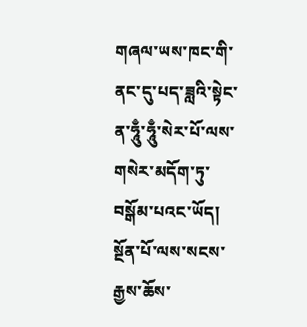གཞལ་ཡས་ཁང་གི་ནང་དུ་པད་ཟླའི་སྟེང་ན་ཧཱུྃ་ཧཱུྃ་སེར་པོ་ལས་གསེར་མདོག་ཏུ་བསྒོམ་པའང་ཡོད། སྔོན་པོ་ལས་སངས་རྒྱས་ཆོས་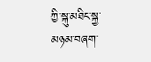ཀྱི་སྐུ་མཐིང་སྐྱ་མཉམ་བཞག་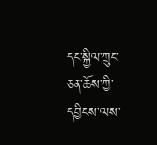དང་སྐྱིལ་ཀྲུང་ཅན་ཆོས་ཀྱི་དབྱིངས་ལས་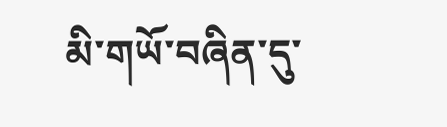མི་གཡོ་བཞིན་དུ་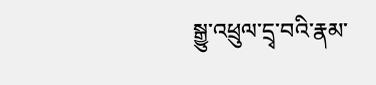སྒྱུ་འཕྲུལ་དྲྭ་བའི་རྣམ་